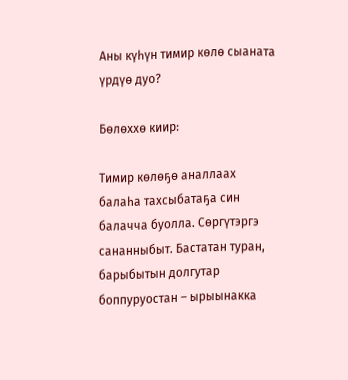Аны күһүн тимир көлө сыаната үрдүө дуо?

Бөлөххө киир:

Тимир көлөҕө аналлаах балаһа тахсыбатаҕа син балачча буолла. Сөргүтэргэ сананныбыт. Бастатан туран, барыбытын долгутар боппуруостан – ырыынакка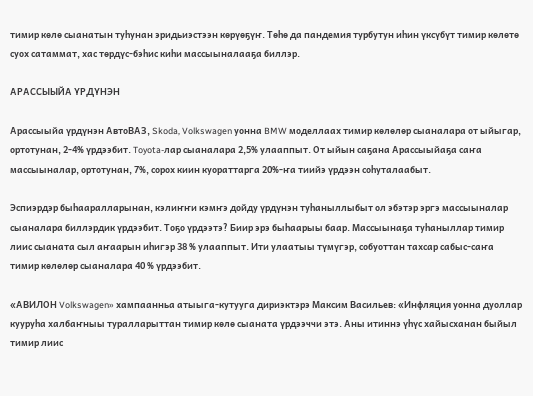тимир көлө сыанатын туһунан эридьиэстээн көрүөҕүҥ. Төһө да пандемия турбутун иһин үксүбүт тимир көлөтө суох сатаммат, хас төрдүс-бэһис киһи массыыналааҕа биллэр.

АРАССЫЫЙА ҮРДҮНЭН

Арассыыйа үрдүнэн АвтоВАЗ, Skoda, Volkswagen уонна BMW моделлаах тимир көлөлөр сыаналара от ыйыгар, ортотунан, 2-4% үрдээбит. Toyota-лар сыаналара 2,5% улааппыт. От ыйын саҕана Арассыыйаҕа саҥа массыыналар, ортотунан, 7%, сорох киин куораттарга 20%-ҥа тиийэ үрдээн соһуталаабыт.

Эспиэрдэр быһааралларынан, кэлиҥҥи кэмҥэ дойду үрдүнэн туһаныллыбыт ол эбэтэр эргэ массыыналар сыаналара биллэрдик үрдээбит. Тоҕо үрдээтэ? Биир эрэ быһаарыы баар. Массыынаҕа туһаныллар тимир лиис сыаната сыл аҥаарын иһигэр 38 % улааппыт. Ити улаатыы түмүгэр, собуоттан тахсар сабыс-саҥа тимир көлөлөр сыаналара 40 % үрдээбит.

«АВИЛОН Volkswagen» хампаанньа атыыга-кутууга дириэктэрэ Максим Васильев: «Инфляция уонна дуоллар кууруһа халбаҥныы туралларыттан тимир көлө сыаната үрдээччи этэ. Аны итиннэ үһүс хайысханан быйыл тимир лиис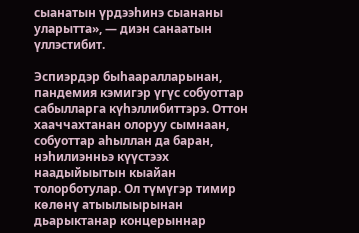сыанатын үрдээһинэ сыананы уларытта», — диэн санаатын үллэстибит.

Эспиэрдэр быһааралларынан, пандемия кэмигэр үгүс собуоттар сабылларга күһэллибиттэрэ. Оттон хааччахтанан олоруу сымнаан, собуоттар аһыллан да баран, нэһилиэнньэ күүстээх наадыйыытын кыайан толорботулар. Ол түмүгэр тимир көлөнү атыылыырынан дьарыктанар концерыннар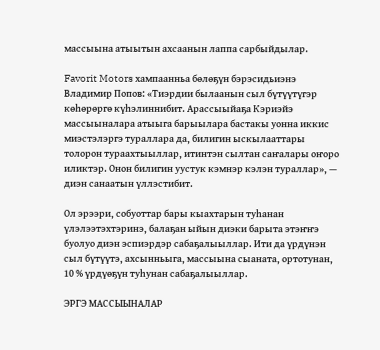массыына атыытын ахсаанын лаппа сарбыйдылар.

Favorit Motors хампаанньа бөлөҕүн бэрэсидьиэнэ Владимир Попов: «Тиэрдии былаанын сыл бүтүүтүгэр көһөрөргө күһэлиннибит. Арассыыйаҕа Кэриэйэ массыыналара атыыга барыылара бастакы уонна иккис миэстэлэргэ тураллара да, билигин ыскылааттары толорон тураахтыыллар, итинтэн сылтан саҥалары оҥоро иликтэр. Онон билигин уустук кэмнэр кэлэн тураллар», — диэн санаатын үллэстибит.

Ол эрээри, собуоттар бары кыахтарын туһанан үлэлээтэхтэринэ, балаҕан ыйын диэки барыта этэҥҥэ буолуо диэн эспиэрдэр сабаҕалыыллар. Ити да үрдүнэн сыл бүтүүтэ, ахсынньыга, массыына сыаната, ортотунан, 10 % үрдүөҕүн туһунан сабаҕалыыллар.

ЭРГЭ МАССЫЫНАЛАР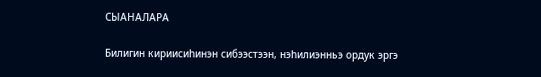СЫАНАЛАРА

Билигин кириисиһинэн сибээстээн, нэһилиэнньэ ордук эргэ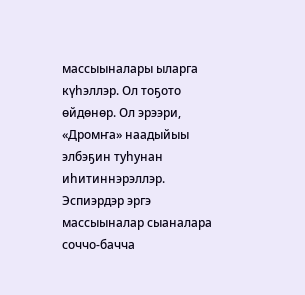массыыналары ыларга күһэллэр. Ол тоҕото өйдөнөр. Ол эрээри, «Дромҥа» наадыйыы элбэҕин туһунан иһитиннэрэллэр. Эспиэрдэр эргэ массыыналар сыаналара соччо-бачча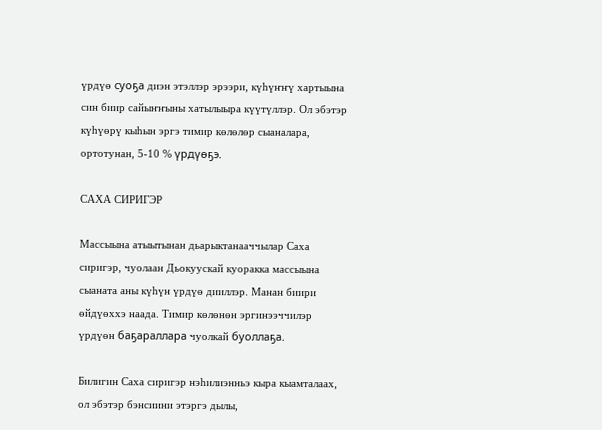үрдүө суоҕа диэн этэллэр эрээри, күһүҥҥү хартыына син биир сайыҥҥыны хатылыыра күүтүллэр. Ол эбэтэр күһүөрү кыһын эргэ тимир көлөлөр сыаналара, ортотунан, 5-10 % үрдүөҕэ.

САХА СИРИГЭР

Массыына атыытынан дьарыктанааччылар Саха сиригэр, чуолаан Дьокуускай куоракка массыына сыаната аны күһүн үрдүө дииллэр. Манан биири өйдүөххэ наада. Тимир көлөнөн эргинээччилэр үрдүөн баҕараллара чуолкай буоллаҕа.

Билигин Саха сиригэр нэһилиэнньэ кыра кыамталаах, ол эбэтэр бэнсиини этэргэ дылы,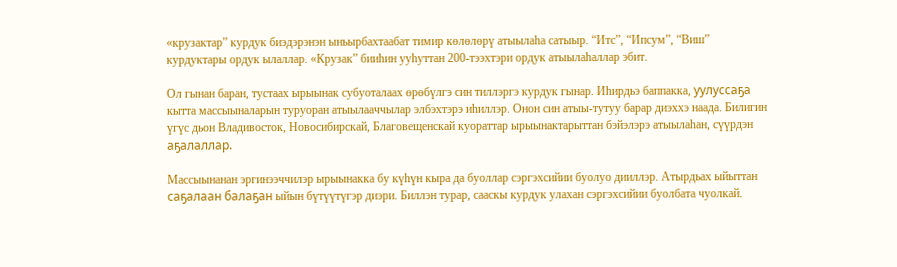«крузактар” курдук биэдэрэнэн ыньырбахтаабат тимир көлөлөрү атыылаһа сатыыр. “Итс”, “Ипсум”, “Виш” курдуктары ордук ылаллар. «Крузак” бииһин ууһуттан 200-тээхтэри ордук атыылаһаллар эбит.

Ол гынан баран, тустаах ырыынак субуоталаах өрөбүлгэ син тиллэргэ курдук гынар. Иһирдьэ баппакка, уулуссаҕа кытта массыыналарын туруоран атыылааччылар элбэхтэрэ иһиллэр. Онон син атыы-тутуу барар диэххэ наада. Билигин үгүс дьон Владивосток, Новосибирскай, Благовещенскай куораттар ырыынактарыттан бэйэлэрэ атыылаһан, сүүрдэн аҕалаллар.

Массыынанан эргинээччилэр ырыынакка бу күһүн кыра да буоллар сэргэхсийии буолуо дииллэр. Атырдьах ыйыттан саҕалаан балаҕан ыйын бүтүүтүгэр диэри. Биллэн турар, сааскы курдук улахан сэргэхсийии буолбата чуолкай.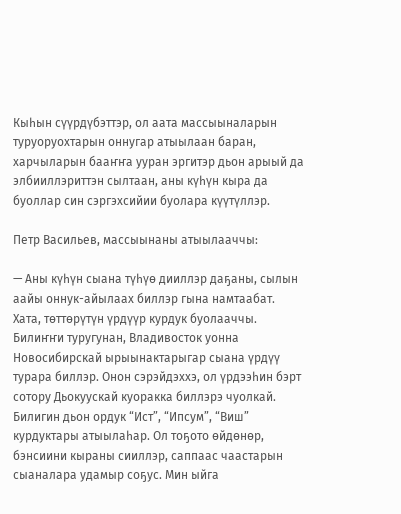Кыһын сүүрдүбэттэр, ол аата массыыналарын туруоруохтарын оннугар атыылаан баран, харчыларын бааҥҥа ууран эргитэр дьон арыый да элбииллэриттэн сылтаан, аны күһүн кыра да буоллар син сэргэхсийии буолара күүтүллэр.

Петр Васильев, массыынаны атыылааччы:

— Аны күһүн сыана түһүө дииллэр даҕаны, сылын аайы оннук-айылаах биллэр гына намтаабат. Хата, төттөрүтүн үрдүүр курдук буолааччы. Билиҥҥи туругунан, Владивосток уонна Новосибирскай ырыынактарыгар сыана үрдүү турара биллэр. Онон сэрэйдэххэ, ол үрдээһин бэрт сотору Дьокуускай куоракка биллэрэ чуолкай. Билигин дьон ордук “Ист”, “Ипсум”, “Виш” курдуктары атыылаһар. Ол тоҕото өйдөнөр, бэнсиини кыраны сииллэр, саппаас чаастарын сыаналара удамыр соҕус. Мин ыйга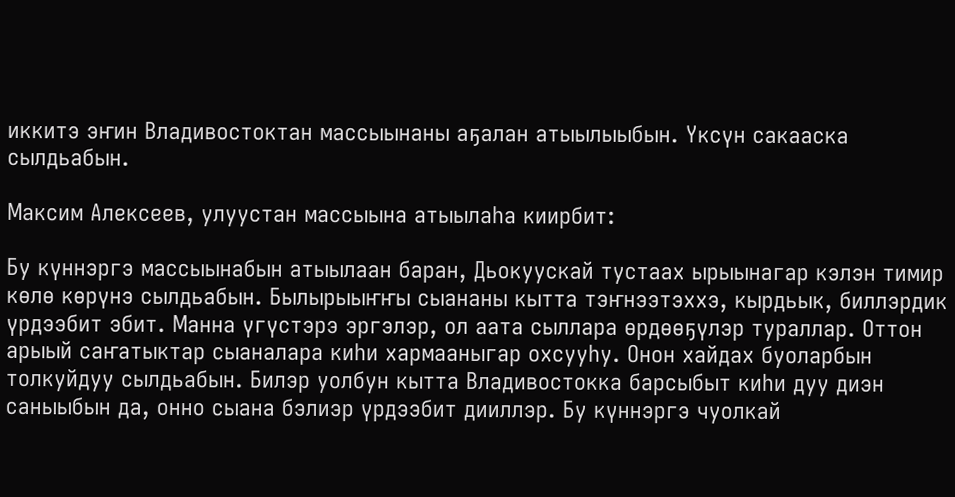иккитэ эҥин Владивостоктан массыынаны аҕалан атыылыыбын. Үксүн сакааска сылдьабын.

Максим Алексеев, улуустан массыына атыылаһа киирбит:

Бу күннэргэ массыынабын атыылаан баран, Дьокуускай тустаах ырыынагар кэлэн тимир көлө көрүнэ сылдьабын. Былырыыҥҥы сыананы кытта тэҥнээтэххэ, кырдьык, биллэрдик үрдээбит эбит. Манна үгүстэрэ эргэлэр, ол аата сыллара өрдөөҕүлэр тураллар. Оттон арыый саҥатыктар сыаналара киһи хармааныгар охсууһу. Онон хайдах буоларбын толкуйдуу сылдьабын. Билэр уолбун кытта Владивостокка барсыбыт киһи дуу диэн саныыбын да, онно сыана бэлиэр үрдээбит дииллэр. Бу күннэргэ чуолкай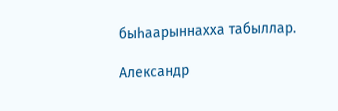быһаарыннахха табыллар.

Александр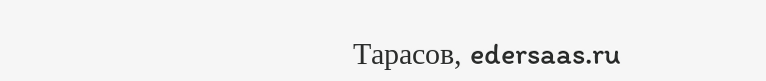Тарасов, edersaas.ru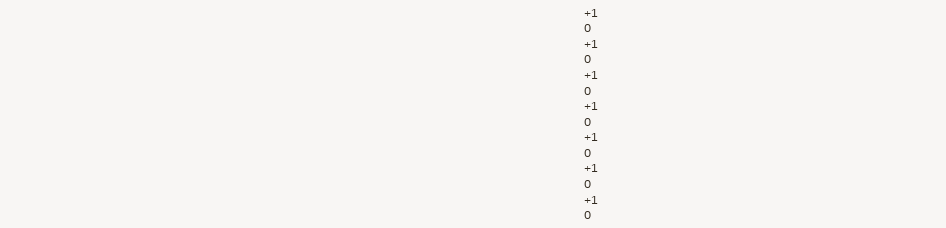+1
0
+1
0
+1
0
+1
0
+1
0
+1
0
+1
0